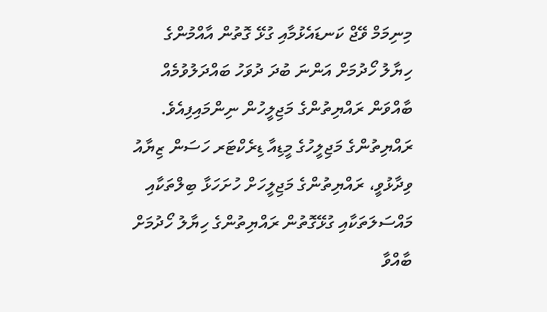މިނިމަމް ވޭޖް ކަނޑައެޅުމާއި ގުޅޭ ގޮތުން އާއްމުންގެ ހިޔާލު ހޯދުމަށް އަންނަ ބުދަ ދުވަހު ބައްދަލުވުމެއް ބާއްވަން ރައްޔިތުންގެ މަޖިލީހުން ނިންމައިފިއެވެ.
ރައްޔިތުންގެ މަޖިލީހުގެ މީޑިއާ ޑިރެކްޓަރ ހަސަން ޒިޔާއު ވިދާޅުވީ، ރައްޔިތުންގެ މަޖިލީހަށް ހުށަހަޅާ ބިލްތަކާއި މައްސަލަތަކާއި ގުޅޭގޮތުން ރައްޔިތުންގެ ހިޔާލު ހޯދުމަށް ބާއްވާ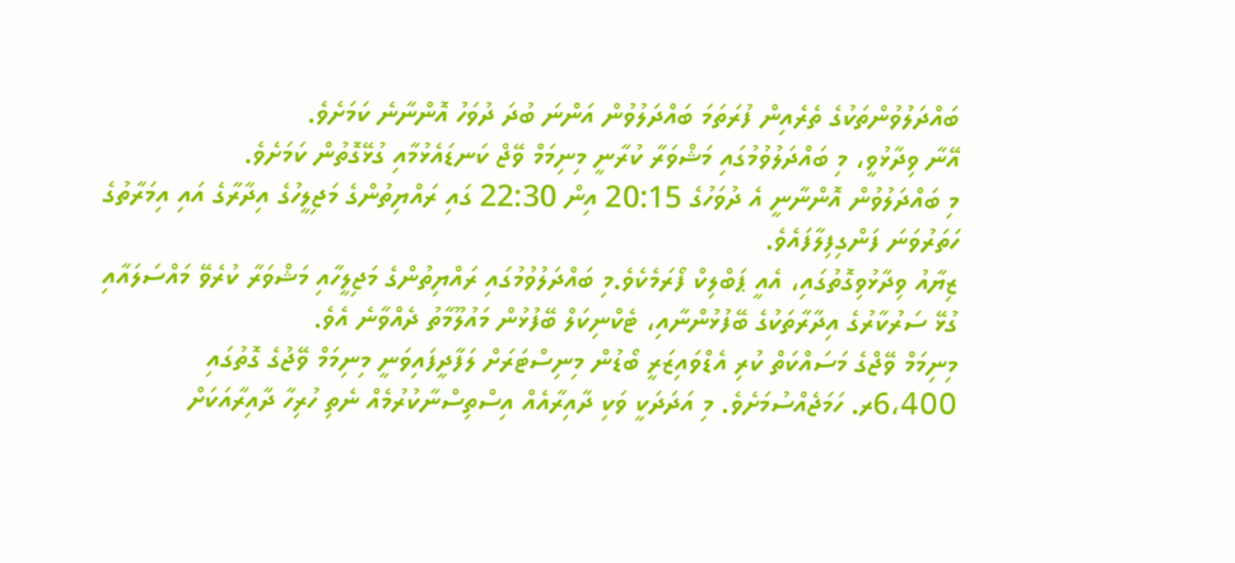ބައްދަލުވުންތަކުގެ ތެރެއިން ފުރަތަމަ ބައްދަލުވުން އަންނަ ބުދަ ދުވަހު އޮންނާނެ ކަމަށެވެ.
އޭނާ ވިދާޅުވީ، މި ބައްދަލުވުމުގައި މަޝްވަރާ ކުރާނީ މިނިމަމް ވޭޖް ކަނޑައެޅުމާއި ގުޅޭގޮތުން ކަމަށެވެ.
މި ބައްދަލުވުން އޮންނާނީ އެ ދުވަހުގެ 20:15 އިން 22:30 ގައި ރައްޔިތުންގެ މަޖިލީހުގެ އިދާރާގެ އައި އިމަރާތުގެ ހަތަރުވަނަ ފަންގިފިލާފައެވެ.
ޒިޔާއު ވިދާޅުވިގޮތުގައި، އެއީ ޕަބްލިކް ފޯރަމެކެވެ.މި ބައްދަލުވުމުގައި ރައްޔިތުންގެ މަޖިލީހާއި މަޝްވަރާ ކުރެވޭ މައްސަލައާއި ގުޅޭ ސަރުކާރުގެ އިދާރާތަކުގެ ބޭފުޅުންނާއި، ޓެކްނިކަލް ބޭފުޅުން މައުލޫމާތު ދެއްވާނެ އެވެ.
މިނިމަމް ވޭޖްގެ މަސައްކަތް ކުރި އެޑްވައިޒަރީ ބޯޑުން މިނިސްޓަރަށް ލަފާދީފައިވަނީ މިނިމަމް ވޭޖުގެ ގޮތުގައި 6،400ރ. ހަމަޖެއްސުމަށެވެ. މި އަދަދަކީ ވަކި ދާއިރާއެއް އިސްތިސްނާކުރުމެއް ނެތި ހުރިހާ ދާއިރާއަކަށް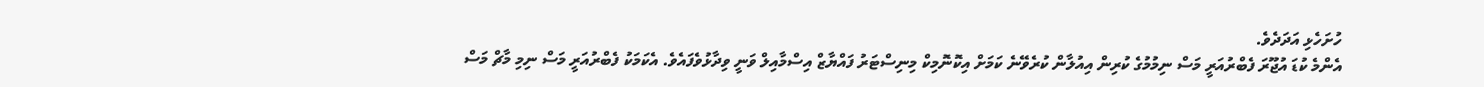ހުށަހެޅި އަދަދެވެ.
އެންމެ ކުޑަ އުޖޫރަ ފެބްރުއަރީ މަސް ނިމުމުގެ ކުރިން އިއުލާން ކުރެވޭނެ ކަމަށް އިކޮނޮމިކް މިނިސްޓަރު ފައްޔާޒް އިސްމާއިލް ވަނީ ވިދާޅުވެފައެވެ. އެކަމަކު ފެބްރުއަރީ މަސް ނިމި މާޗް މަސް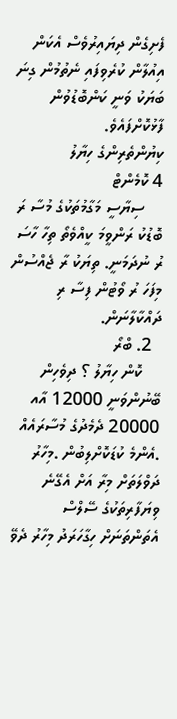ފެށިގެން ދިޔައިރުވެސް އެކަން އިއުލާން ކުރެވިފައި ނެތުމުން ގިނަ ބަޔަކު ވަނީ ކަންބޮޑުވުން ފާޅުކޮށްފައެވެ.
ކިޔުންތެރިންގެ ހިޔާލު
4 ކޮމެންޓް
    ސިޔާސީ މަގާމުތަކުގެ މުސާ ރަ ބޮޑުކު ރަންވީމަ ކީއްވެތޯ ތިހާ ހާސަ ރު ނުދަމަނީ. ތިޔަކު ރާ ޖެއްސުން މިފަހަ ރު ވޯޓުން ފިސާ ރި ދައްކާލާނަން.
  2. ބްރޯ
    ކޮން ހިޔާލު ؟ ދިވެހިން ބޭނުންވަނީ 12000 އާއ 20000 ދެމެދުގެ މުސާރައެއް .އެންމެ ކުޑަކޮށްލިބުން .މިހާރު ދަވްލަތަށް މިރާ އަށް އެގޭނެ ވިޔަފާރިތަކުގެ ސޭލްސް އެތަންތަނަށް ހިގާހަރަދު މިހާރު ދެވޭ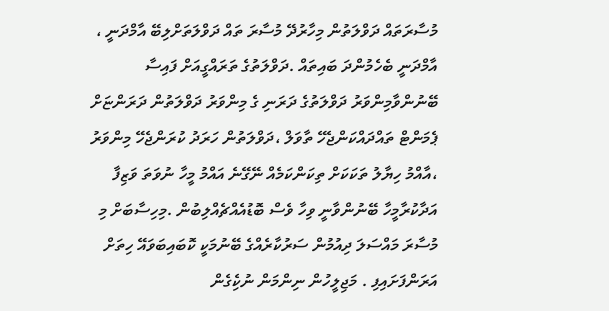މުސާރަތައް ދަވްލަތުން މިހާރުދޭ މުސާރަ ތައް ދަވްލަތަށްލިބޭ އާމްދަނީ ، އާމްދަނީ ބެހެމުންދަ ބައިތައް .ދަވްލަތުގެ ތަރައްގީއަށް ފައިސާ ބޭނުންވާމިންވަރު ދަވްލަތުގެ ދަރަނި ގެ މިންވަރު ދަވްލަތުން ދަރަންޏަށް ޕެމަންޓް ތައްދައްކަންޖެހޭ ތާވަލް ،ދަވްލަތުން ހަރަދު ކުރަންޖެހޭ މިންވަރު ،އާއްމު ހިޔާލު ތަކަކަށް ތިކަންކަމެއް ނޭގޭނެ އައްމު މީހާ ނުވަތަ ވަޒިފާ އަދާކުރާމީހާ ބޭނުންވާނީ ވިހާ ވެސް ބޮޑުއެއްޗެއްލިބުން .މިހިސާބަށް މި މުސާރަ މައްސަލަ ދިއުމުން ސަރުކާރެއްގެ ބޭނުމަކީ ކޮބައިބަވައޭ ހިތަށް އަރަންފަށައިފި . މަޖިލީހުން ނިންމަން ނުކެިގެން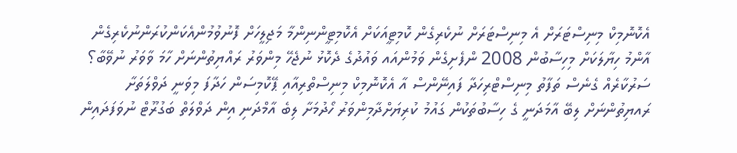އެކޮނޮމިކް މިނިސްޓަރަށް އެ މިނިސްޓަރަށް ނުކެރިގެން ކޮމިޓީއަކަށް އެކޮމިޓީންނިންމާ މަޖިލީހަށް ފޮނުވުމުންއެކަންކުރަންނުކެރިގެން އާންމު ހިޔާލަކަށް މިހިސާބުން 2008 ންފެށިގެން ވަމުންއައ ވައުދުގެ ދެކޮޅު ނުޖެހޭ މިންވަރު ރައްޔިތުންނަށް ހާމަ ވާވަރު ނުވޭބާ؟ ސަރުކާރެއް ގެނެސް ތަފާތު މިނިސްޓްރިހަދާ ފައިނޭންސް އާ އެކޮނޮމިކް މިނިސްތްރިއާއި ޕޭކޮމިސަން ހަދާފަ މިވަނީ ދަވްލަތަށާ ރައޔިތުންނަށް ލިބޭ އާމަދަނީ ގެ ހިސާބުތަކުން ގައުމު ކުރިޔަށްދާމިންވަރު ހޯދުމަށާ ލިބެ އާމްދަނި އިން ދަވްލަތް ބަގުރޫޓް ނުވަފަދައިން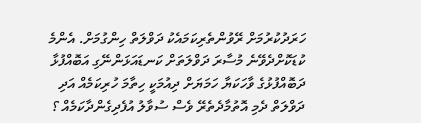ހަރަދުކުރުމަށް ރޭވުންތެރިކަމައެކު ދަވްލަތް ހިންގުމަށް. އެންމެ ކުޑަކޮށްދެވޭނެ މުސާރަ ދަވްލަތަށް ކަނޑައަޅަންނޭގި އަބޮއްފުޅާ ދަބޮއްފުޅުގެ ވާހަކަޔާ ހަމަޔަށް ދިއުމަކީ ހިތާމަ ހުރިކަމެއް އަދި ދަވްލަތް ދެމި އޮތުމާދެތެރޭ ވެސް ސުވާލު އުފެދިގެންދާކަމެއް ؟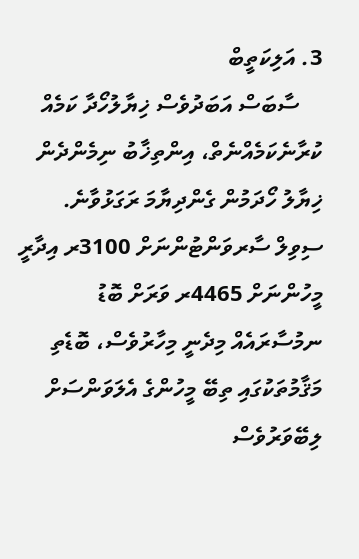3. އަލިކަތީބް
    ސާބަސް އަބަދުވެސް ޚިޔާލުހޯދާ ކަމެއް ކުރާނެކަމެއްނެތް، އިންތިޚާބު ނިމެންދެން ޚިޔާލު ހޯދަމުން ގެންދިޔާމަ ރަގަޅުވާނެ. ސިވިލް ސާރވަންޓުންނަށް 3100ރ އިދާރީ މީހުންނަށް 4465ރ ވަރަށް ބޮޑު ނމުސާރައެއް މިދެނީ މިހާރުވެސް، ބޮޑެތި މަޤާމުތަކުގައި ތިބޭ މީހުންގެ އެލަވަންސަށް ލިބޭވަރުވެސް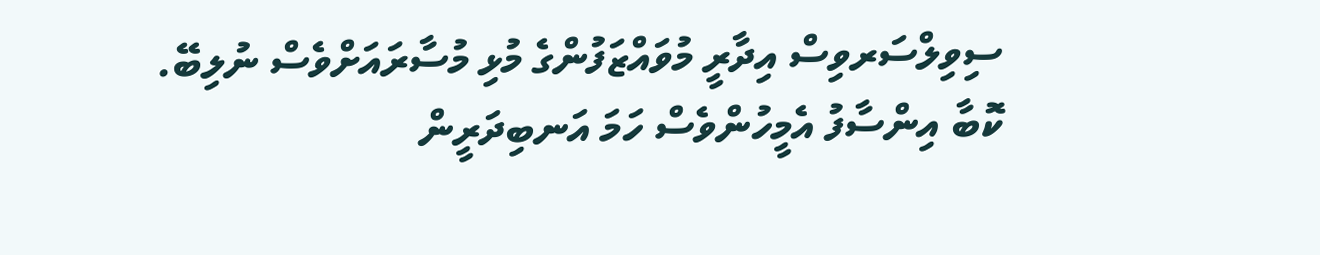ސިވިލްސަރވިސް އިދާރީ މުވައްޒަފުންގެ މުޅި މުސާރައަށްވެސް ނުލިބޭ. ކޮބާ އިންސާފު އެމީހުންވެސް ހަމަ އަނބިދަރީން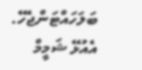ބަލަހައްޓަންޖެހޭ. އެއުޅޭ ޝަމީމް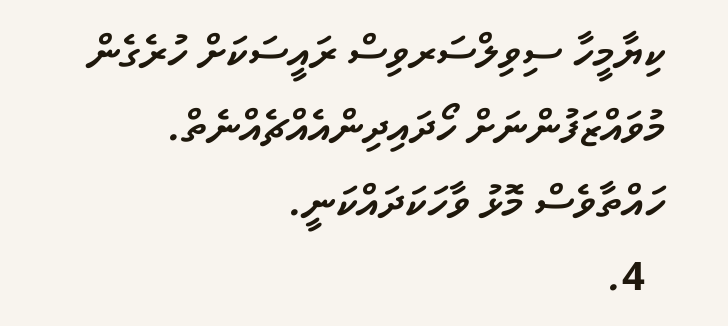ކިޔާމީހާ ސިވިލްސަރވިސް ރައީސަކަށް ހުރެގެން މުވައްޒަފުންނަށް ހޯދައިދިންއެއްޗެއްނެތް. ހައްތާވެސް މޮޅު ވާހަކަދައްކަނީ.
  4.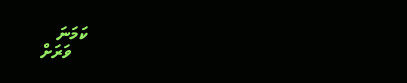ކަމަނަ
    ވަރަށް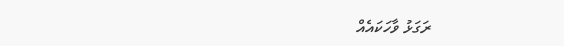ރަގަޅު ވާހަކައެއް